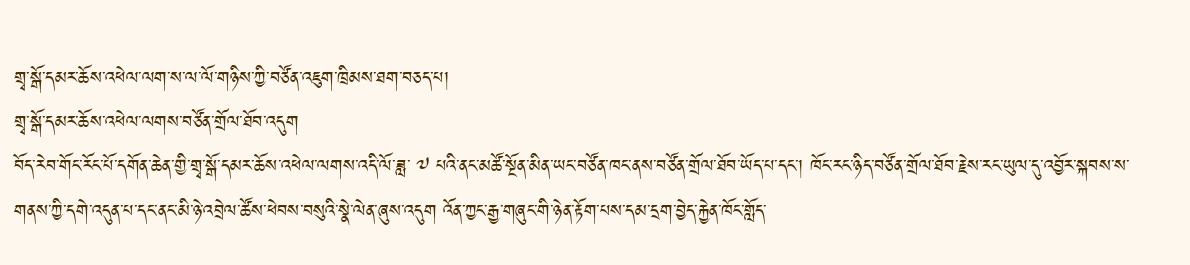གྲྭ་སྒོ་དམར་ཆོས་འཕེལ་ལག་ས་ལ་ལོ་གཉིས་ཀྱི་བཙོན་འཇུག་ཁྲིམས་ཐག་བཅད་པ།
གྲྭ་སྒོ་དམར་ཆོས་འཕེལ་ལགས་བཙོན་གྲོལ་ཐོབ་འདུག
བོད་རེབ་གོང་རོང་པོ་དགོན་ཆེན་གྱི་གྲྭ་སྒོ་དམར་ཆོས་འཕེལ་ལགས་འདི་ལོ་ཟླ་ ༧ པའི་ནང་མཚོ་སྔོན་མིན་ཡང་བཙོན་ཁང་ནས་བཙོན་གྲོལ་ཐོབ་ཡོད་པ་དང་། ཁོང་རང་ཉིད་བཙོན་གྲོལ་ཐོབ་རྗེས་རང་ཡུལ་དུ་འབྱོར་སྐབས་ས་གནས་ཀྱི་དགེ་འདུན་པ་དང་ནང་མི་ཉེ་འབྲེལ་ཚོས་ཕེབས་བསུའི་སྣེ་ལེན་ཞུས་འདུག འོན་ཀྱང་རྒྱ་གཞུང་གི་ཉེན་རྟོག་པས་དམ་དྲག་བྱེད་རྐྱེན་ཁོང་གློད་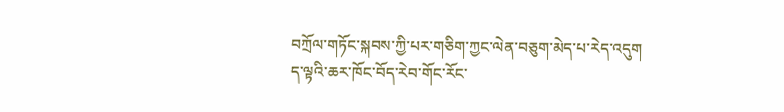བཀྲོལ་གཏོང་སྐབས་ཀྱི་པར་གཅིག་ཀྱང་ལེན་བཅུག་མེད་པ་རེད་འདུག ད་ལྟའི་ཆར་ཁོང་བོད་རེབ་གོང་རོང་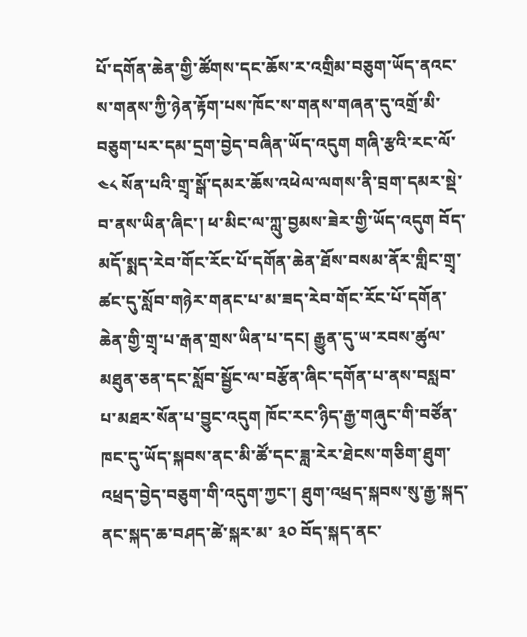པོ་དགོན་ཆེན་གྱི་ཚོགས་དང་ཆོས་ར་འགྲིམ་བཅུག་ཡོད་ནའང་ས་གནས་ཀྱི་ཉེན་རྟོག་པས་ཁོང་ས་གནས་གཞན་དུ་འགྲོ་མི་བཅུག་པར་དམ་དྲག་བྱེད་བཞིན་ཡོད་འདུག གཞི་རྩའི་རང་ལོ་ ༤༨ སོན་པའི་གྲྭ་སྒོ་དམར་ཆོས་འཕེལ་ལགས་ནི་བྲག་དམར་སྡེ་བ་ནས་ཡིན་ཞིང་། ཕ་མིང་ལ་ཀླུ་བྱམས་ཟེར་གྱི་ཡོད་འདུག བོད་མདོ་སྨད་རེབ་གོང་རོང་པོ་དགོན་ཆེན་ཐོས་བསམ་ནོར་གླིང་གྲྭ་ཚང་དུ་སློབ་གཉེར་གནང་པ་མ་ཟད་རེབ་གོང་རོང་པོ་དགོན་ཆེན་གྱི་གྲྭ་པ་རྒན་གྲས་ཡིན་པ་དང། རྒྱུན་དུ་ཡ་རབས་ཚུལ་མཐུན་ཅན་དང་སློབ་སྦྱོང་ལ་བརྩོན་ཞིང་དགོན་པ་ནས་བསླབ་པ་མཐར་སོན་པ་བྱུང་འདུག ཁོང་རང་ཉིད་རྒྱ་གཞུང་གི་བཙོན་ཁང་དུ་ཡོད་སྐབས་ནང་མི་ཚོ་དང་ཟླ་རེར་ཐེངས་གཅིག་ཐུག་འཕྲད་བྱེད་བཅུག་གི་འདུག་ཀྱང་། ཐུག་འཕྲད་སྐབས་སུ་རྒྱ་སྐད་ནང་སྐད་ཆ་བཤད་ཚེ་སྐར་མ་ ༣༠ བོད་སྐད་ནང་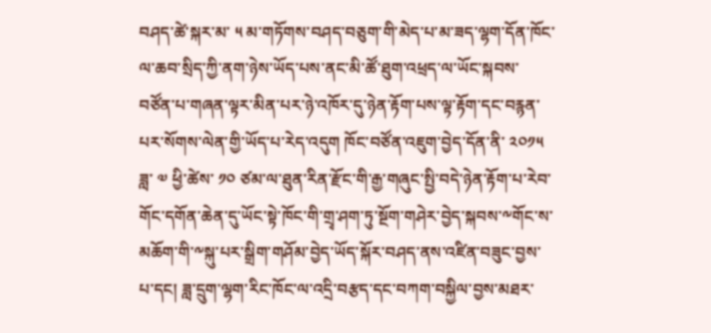བཤད་ཚེ་སྐར་མ་ ༥ མ་གཏོགས་བཤད་བཅུག་གི་མེད་པ་མ་ཟད་ལྷག་དོན་ཁོང་ལ་ཆབ་སྲིད་ཀྱི་ནག་ཉེས་ཡོད་པས་ནང་མི་ཚོ་ཐུག་འཕྲད་ལ་ཡོང་སྐབས་བཙོན་པ་གཞན་ལྟར་མིན་པར་ཉེ་འཁོར་དུ་ཉེན་རྟོག་པས་ལྟ་རྟོག་དང་བརྙན་པར་སོགས་ལེན་གྱི་ཡོད་པ་རེད་འདུག ཁོང་བཙོན་འཇུག་བྱེད་དོན་ནི་ ༢༠༡༥ ཟླ་ ༧ ཕྱི་ཚེས་ ༡༠ ཙམ་ལ་ཐུན་རིན་རྫོང་གི་རྒྱ་གཞུང་སྤྱི་བདེ་ཉེན་རྟོག་པ་རེབ་གོང་དགོན་ཆེན་དུ་ཡོང་སྟེ་ཁོང་གི་གྲྭ་ཤག་ཏུ་སྔོག་གཤེར་བྱེད་སྐབས་༸གོང་ས་མཆོག་གི་༸སྐུ་པར་སྒྲིག་གཤོམ་བྱེད་ཡོད་སྐོར་བཤད་ནས་འཛིན་བཟུང་བྱས་པ་དང། ཟླ་དྲུག་ལྷག་རིང་ཁོང་ལ་འདྲི་བརྩད་དང་བཀག་བསྐྱིལ་བྱས་མཐར་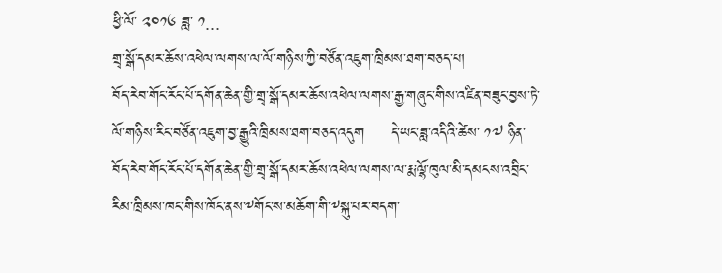ཕྱི་ལོ་ ༢༠༡༦ ཟླ་ ༡...
གྲྭ་སྒོ་དམར་ཆོས་འཕེལ་ལགས་ལ་ལོ་གཉིས་ཀྱི་བཙོན་འཇུག་ཁྲིམས་ཐག་བཅད་པ།
བོད་རེབ་གོང་རོང་པོ་དགོན་ཆེན་གྱི་གྲྭ་སྒོ་དམར་ཆོས་འཕེལ་ལགས་རྒྱ་གཞུང་གིས་འཛིན་བཟུང་བྱས་ཏེ་ལོ་གཉིས་རིང་བཙོན་འཇུག་བྱ་རྒྱུའི་ཁྲིམས་ཐག་བཅད་འདུག     དེ་ཡང་ཟླ་འདིའི་ཚེས་ ༡༧ ཉིན་བོད་རེབ་གོང་རོང་པོ་དགོན་ཆེན་གྱི་གྲྭ་སྒོ་དམར་ཆོས་འཕེལ་ལགས་ལ་རྨ་ལྷོ་ཁུལ་མི་དམངས་འབྲིང་རིམ་ཁྲིམས་ཁང་གིས་ཁོང་ནས་༸གོང་ས་མཆོག་གི་༸སྐུ་པར་བདག་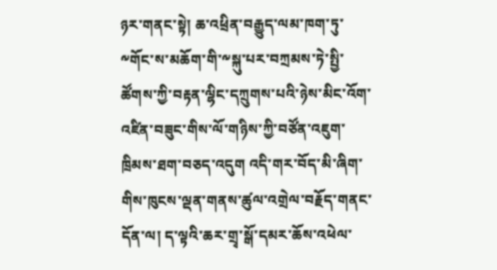ཉར་གནང་སྟེ། ཆ་འཕྲིན་བརྒྱུད་ལམ་ཁག་ཏུ་༸གོང་ས་མཆོག་གི་༸སྐུ་པར་བཀྲམས་ཏེ་སྤྱི་ཚོགས་ཀྱི་བརྟན་ལྷིང་དཀྲུགས་པའི་ཉེས་མིང་འོག་འཛིན་བཟུང་གིས་ལོ་གཉིས་ཀྱི་བཙོན་འཇུག་ཁྲིམས་ཐག་བཅད་འདུག འདི་གར་བོད་མི་ཞིག་གིས་ཁུངས་ལྡན་གནས་ཚུལ་འགྲེལ་བརྗོད་གནང་དོན་ལ། ད་ལྟའི་ཆར་གྲྭ་སྒོ་དམར་ཆོས་འཕེལ་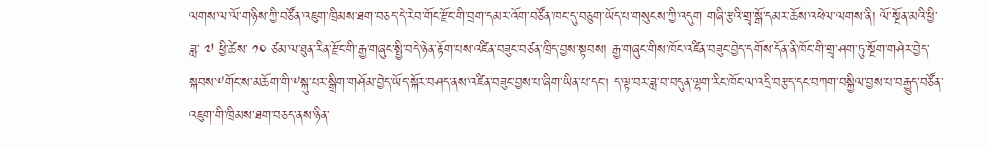ལགས་ལ་ལོ་གཉིས་ཀྱི་བཙོན་འཇུག་ཁྲིམས་ཐག་བཅད་དེ་རེབ་གོང་རྫོང་གི་བྲག་དམར་འོག་བཙོན་ཁང་དུ་བཅུག་ཡོད་པ་གསུངས་ཀྱི་འདུག གཞི་རྩའི་གྲྭ་སྒོ་དམར་ཆོས་འཕེལ་ལགས་ནི། ལོ་སྔོན་མའི་ཕྱི་ཟླ་ ༧ ཕྱི་ཚེས་ ༡༠ ཙམ་ལ་ཐུན་རིན་རྫོང་གི་རྒྱ་གཞུང་སྤྱི་བདེ་ཉེན་རྟོག་པས་འཛིན་བཟུང་བཙན་ཁྲིད་བྱས་སྟབས། རྒྱ་གཞུང་གིས་ཁོང་འཛིན་བཟུང་བྱེད་དགོས་དོན་ནི་ཁོང་གི་གྲྭ་ཤག་ཏུ་སྔོག་གཤེར་བྱེད་སྐབས་༸གོང་ས་མཆོག་གི་༸སྐུ་པར་སྒྲིག་གཤོམ་བྱེད་ཡོད་སྐོར་བཤད་ནས་འཛིན་བཟུང་བྱས་པ་ཞིག་ཡིན་པ་དང། ད་ལྟ་བར་ཟླ་བ་བདུན་ལྷག་རིང་ཁོང་ལ་འདྲི་བརྩད་དང་བཀག་བསྐྱིལ་བྱས་པ་བརྒྱུད་བཙོན་འཇུག་གི་ཁྲིམས་ཐག་བཅད་ནས་ཉིན་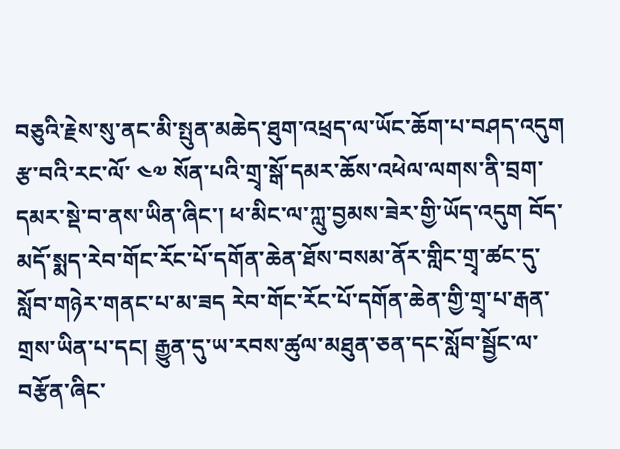བཅུའི་རྗེས་སུ་ནང་མི་སྤུན་མཆེད་ཐུག་འཕྲད་ལ་ཡོང་ཆོག་པ་བཤད་འདུག རྩ་བའི་རང་ལོ་ ༤༧ སོན་པའི་གྲྭ་སྒོ་དམར་ཆོས་འཕེལ་ལགས་ནི་བྲག་དམར་སྡེ་བ་ནས་ཡིན་ཞིང་། ཕ་མིང་ལ་ཀླུ་བྱམས་ཟེར་གྱི་ཡོད་འདུག བོད་མདོ་སྨད་རེབ་གོང་རོང་པོ་དགོན་ཆེན་ཐོས་བསམ་ནོར་གླིང་གྲྭ་ཚང་དུ་སློབ་གཉེར་གནང་པ་མ་ཟད རེབ་གོང་རོང་པོ་དགོན་ཆེན་གྱི་གྲྭ་པ་རྒན་གྲས་ཡིན་པ་དང། རྒྱུན་དུ་ཡ་རབས་ཚུལ་མཐུན་ཅན་དང་སློབ་སྦྱོང་ལ་བརྩོན་ཞིང་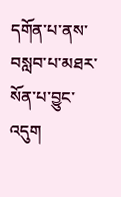དགོན་པ་ནས་བསླབ་པ་མཐར་སོན་པ་བྱུང་འདུག